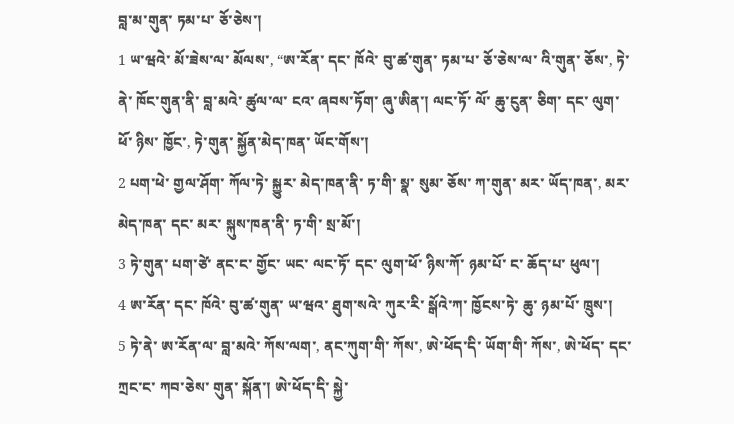བླ་མ་གུན་ ཏམ་པ་ ཅོ་ཅེས་།
1 ཡ་ཝའེ་ མོ་ཟེས་ལ་ མོལས་, “ཨ་རོན་ དང་ ཁོའེ་ བུ་ཚ་གུན་ ཏམ་པ་ ཅོ་ཅེས་ལ་ འི་གུན་ ཅོས་, ཏེ་ནེ་ ཁོང་གུན་ནི་ བླ་མའེ་ ཚུལ་ལ་ ངའ་ ཞབས་ཏོག་ ཞུ་ཨིན་། ལང་ཏོ་ ལོ་ ཆུ་ངུན་ ཅིག་ དང་ ལུག་ཕོ་ ཉིས་ ཁྱོང་, ཏེ་གུན་ སྐྱོན་མེད་ཁན་ ཡོང་གོས་།
2 པག་ཕེ་ གྱལ་ཤོག་ ཀོལ་ཏེ་ སྐྱུར་ མེད་ཁན་ནི་ ཏ་གི་ སྣ་ སུམ་ ཅོས་ ཀ་གུན་ མར་ ཡོད་ཁན་, མར་ མེད་ཁན་ དང་ མར་ སྐུས་ཁན་ནི་ ཏ་གི་ སྲ་མོ་།
3 ཏེ་གུན་ པག་ཙེ་ ནང་ང་ གྱོང་ ཡང་ ལང་ཏོ་ དང་ ལུག་ཕོ་ ཉིས་ཀོ་ ཉམ་པོ་ ང་ ཆོད་པ་ ཕུལ་།
4 ཨ་རོན་ དང་ ཁོའེ་ བུ་ཚ་གུན་ ཡ་ཝའ་ ཐུག་སའེ་ ཀུར་རི་ སྒོའེ་ཀ་ ཁྱོངས་ཏེ་ ཆུ་ ཉམ་པོ་ ཁྲུས་།
5 ཏེ་ནེ་ ཨ་རོན་ལ་ བླ་མའེ་ ཀོས་ལག་, ནང་ཀུག་གི་ ཀོས་, ཨེ་ཕོད་དི་ ཡོག་གི་ ཀོས་, ཨེ་ཕོད་ དང་ ཀྲང་ང་ ཀབ་ཅེས་ གུན་ སྐོན་། ཨེ་ཕོད་དི་ སྐྱེ་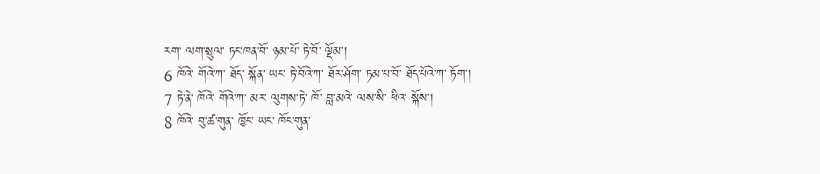རག་ ལག་སྲུལ་ ཏང་ཁན་བོ་ ཉམ་པོ་ ཏེ་བོ་ ལྡོམ་།
6 ཁོའེ་ གོའེ་ཀ་ ཐོད་ སྐོན་ ཡང་ ཏེ་བོའེ་ཀ་ ཐོར་ཤོག་ ཏམ་པ་བོ་ ཐོད་པོའེ་ཀ་ ཏོག་།
7 ཏེ་ནེ་ ཁོའེ་ གོའེ་ཀ་ མར་ ལུགས་ཏེ་ ཁོ་ བླ་མའེ་ ལས་སི་ ཕིའ་ སྐོས་།
8 ཁོའེ་ བུ་ཚ་གུན་ ཁྱོང་ ཡང་ ཁོང་གུན་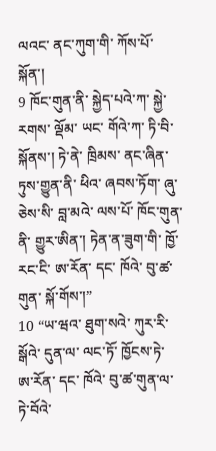ལའང་ ནང་ཀུག་གི་ ཀོས་པོ་ སྐོན་།
9 ཁོང་གུན་ནི་ སྐྱེད་པའེ་ཀ་ སྐྱེ་རགས་ ལྡོམ་ ཡང་ གོའེ་ཀ་ ཏི་བི་ སྐོནས་། ཏེ་ནེ་ ཁྲིམས་ ནང་ཞིན་ ཏུས་གྱུན་ནི་ ཕིའ་ ཞབས་ཏོག་ ཞུ་ཅེས་སི་ བླ་མའེ་ ལས་པོ་ ཁོང་གུན་ནི་ གྱུར་ཨིན་། ཏེན་ན་ཟུག་གི་ ཁྱོ་རང་ངི་ ཨ་རོན་ དང་ ཁོའེ་ བུ་ཚ་གུན་ སྐོ་གོས་།”
10 “ཡ་ཝའ་ ཐུག་སའེ་ ཀུར་རི་ སྒོའེ་ དུན་ལ་ ལང་ཏོ་ ཁྱོངས་ཏེ་ ཨ་རོན་ དང་ ཁོའེ་ བུ་ཚ་གུན་ལ་ ཏེ་བོའེ་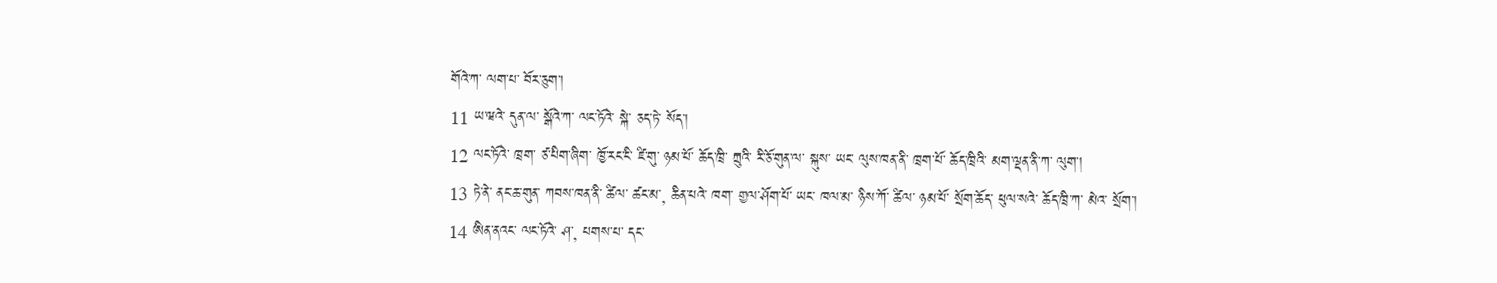གོའེ་ཀ་ ལག་པ་ བོར་ཅུག་།
11 ཡ་ཝའེ་ དུན་ལ་ སྒོའེ་ཀ་ ལང་ཏོའེ་ སྐེ་ ཅད་ཏེ་ སོད་།
12 ལང་ཏོའེ་ ཁྲག་ ཙ་པིག་ཞིག་ ཁྱོ་རང་ངི་ ཛི་གུ་ ཉམ་པོ་ ཆོད་ཁྲི་ ཀྲུའི་ རི་ཅོ་གུན་ལ་ སྐུས་ ཡང་ ལུས་ཁན་ནི་ ཁྲག་པོ་ ཆོད་ཁྲིའི་ མག་ལྡན་ནི་ཀ་ ལུག་།
13 ཏེ་ནེ་ ནང་ཆ་གུན་ ཀབས་ཁན་ནི་ ཚིལ་ ཚང་མ་, ཆིན་པའེ་ ཁག་ གྱལ་ཤོག་པོ་ ཡང་ ཁལ་མ་ ཉིས་ཀོ་ ཚིལ་ ཉམ་པོ་ སྲོག་ཆོད་ ཕུལ་སའེ་ ཆོད་ཁྲི་ཀ་ མེའ་ སྲོག་།
14 ཨིན་ནའང་ ལང་ཏོའེ་ ཤ་, པགས་པ་ དང་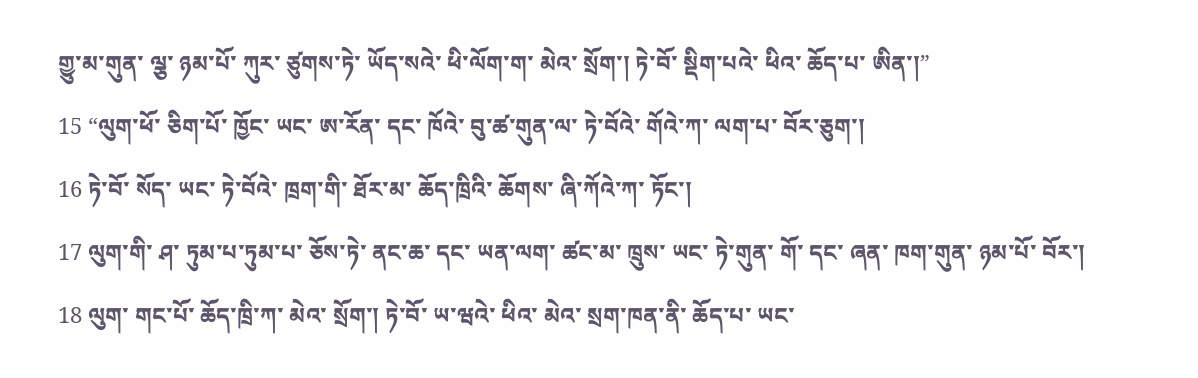གྱུ་མ་གུན་ ལྕ་ ཉམ་པོ་ ཀུར་ ཙུགས་ཏེ་ ཡོད་སའེ་ ཕི་ལོག་ག་ མེའ་ སྲོག་། ཏེ་བོ་ སྡིག་པའེ་ ཕིའ་ ཆོད་པ་ ཨིན་།”
15 “ལུག་ཕོ་ ཅིག་པོ་ ཁྱོང་ ཡང་ ཨ་རོན་ དང་ ཁོའེ་ བུ་ཚ་གུན་ལ་ ཏེ་བོའེ་ གོའེ་ཀ་ ལག་པ་ བོར་ཅུག་།
16 ཏེ་བོ་ སོད་ ཡང་ ཏེ་བོའེ་ ཁྲག་གི་ ཐོར་མ་ ཆོད་ཁྲིའི་ ཆོགས་ ཞི་ཀོའེ་ཀ་ ཏོང་།
17 ལུག་གི་ ཤ་ ཏུམ་པ་ཏུམ་པ་ ཅོས་ཏེ་ ནང་ཆ་ དང་ ཡན་ལག་ ཚང་མ་ ཁྲུས་ ཡང་ ཏེ་གུན་ གོ་ དང་ ཞན་ ཁག་གུན་ ཉམ་པོ་ བོར་།
18 ལུག་ གང་པོ་ ཆོད་ཁྲི་ཀ་ མེའ་ སྲོག་། ཏེ་བོ་ ཡ་ཝའེ་ ཕིའ་ མེའ་ སྲག་ཁན་ནི་ ཆོད་པ་ ཡང་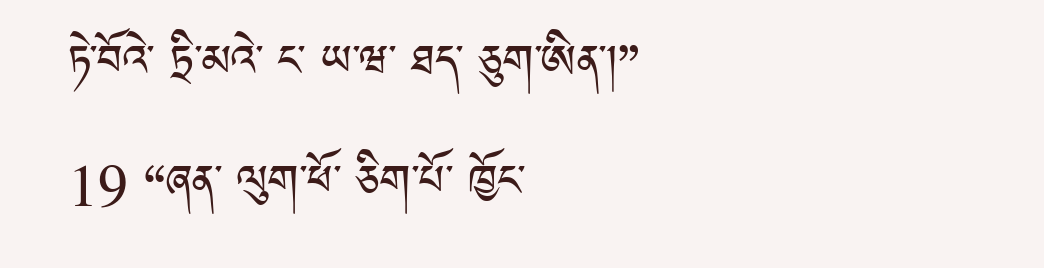ཏེ་བོའེ་ ཏྲི་མའེ་ ང་ ཡ་ཝ་ ཐད་ ཅུག་ཨིན་།”
19 “ཞན་ ལུག་ཕོ་ ཅིག་པོ་ ཁྱོང་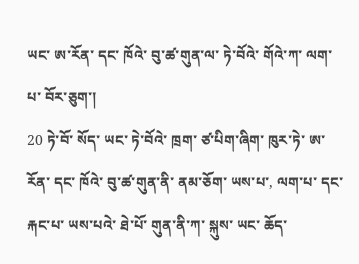ཡང་ ཨ་རོན་ དང་ ཁོའེ་ བུ་ཚ་གུན་ལ་ ཏེ་བོའེ་ གོའེ་ཀ་ ལག་པ་ བོར་ཅུག་།
20 ཏེ་བོ་ སོད་ ཡང་ ཏེ་བོའེ་ ཁྲག་ ཙ་པིག་ཞིག་ ཁུར་ཏེ་ ཨ་རོན་ དང་ ཁོའེ་ བུ་ཚ་གུན་ནི་ ནམ་ཅོག་ ཡས་པ་, ལག་པ་ དང་ རྐང་པ་ ཡས་པའེ་ ཐེ་པོ་ གུན་ནི་ཀ་ སྐུས་ ཡང་ ཆོད་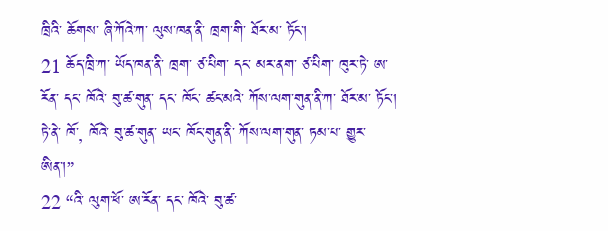ཁྲིའི་ ཆོགས་ ཞི་ཀོའེ་ཀ་ ལུས་ཁན་ནི་ ཁྲག་གི་ ཐོར་མ་ ཏོང་།
21 ཆོད་ཁྲི་ཀ་ ཡོད་ཁན་ནི་ ཁྲག་ ཙ་པིག་ དང་ མར་ནག་ ཙ་པིག་ ཁུར་ཏེ་ ཨ་རོན་ དང་ ཁོའེ་ བུ་ཚ་གུན་ དང་ ཁོང་ ཚང་མའེ་ ཀོས་ལག་གུན་ནི་ཀ་ ཐོར་མ་ ཏོང་། ཏེ་ནེ་ ཁོ་, ཁོའེ་ བུ་ཚ་གུན་ ཡང་ ཁོང་གུན་ནི་ ཀོས་ལག་གུན་ ཏམ་པ་ གྱུར་ཨིན་།”
22 “འི་ ལུག་ཕོ་ ཨ་རོན་ དང་ ཁོའེ་ བུ་ཚ་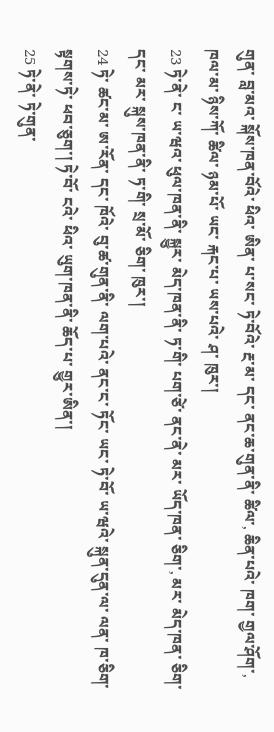གུན་ བླ་མའ་ སྐོས་ཁན་བོའེ་ ཕིའ་ ཨིན་ པ་སང་ ཏེ་བོའེ་ རྔ་མ་ དང་ ནང་ཆ་གུན་ནི་ ཚིལ་, ཆིན་པའེ་ ཁག་ གྱལ་ཤོག་, ཁལ་མ་ ཉིས་ཀོ་ ཚིལ་ ཉམ་པོ་ ཡང་ རྐང་པ་ ཡས་པའེ་ ཤ་ ཁུར་།
23 ཏེ་ནེ་ ང་ ཡ་ཝའ་ ཕུལ་ཁན་ནི་ སྐྱུར་ མེད་ཁན་ནི་ ཏ་གི་ པག་ཙེ་ ནང་ནེ་ མར་ ཡོད་ཁན་ ཅིག་, མར་ མེད་ཁན་ ཅིག་ དང་ མར་ སྐུས་ཁན་ནི་ ཏ་གི་ སྲ་མོ་ ཅིག་ ཁུར་།
24 ཏེ་ ཚང་མ་ ཨ་རོན་ དང་ ཁོའེ་ བུ་ཚ་གུན་ནི་ ལག་པའེ་ ནང་ང་ ཏོང་ ཡང་ ཏེ་བོ་ ཡ་ཝའེ་ སྐུན་དུན་ལ་ ལན་ ཁ་ཅིག་ སྟགས་ཏེ་ ཕབ་ཅུག་། ཏེ་བོ་ ངའེ་ ཕིའ་ ཡུག་ཁན་ནི་ ཆོད་པ་ གྱུར་ཨིན་།
25 ཏེ་ནེ་ ཏེ་གུན་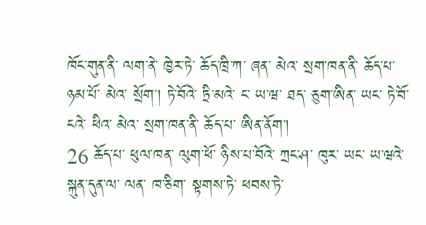ཁོང་གུན་ནི་ ལག་ནེ་ ཁྱེར་ཏེ་ ཆོད་ཁྲི་ཀ་ ཞན་ མེའ་ སྲག་ཁན་ནི་ ཆོད་པ་ ཉམ་པོ་ མེའ་ སྲོག་། ཏེ་བོའེ་ ཏྲི་མའེ་ ང་ ཡ་ཝ་ ཐད་ ཅུག་ཨིན་ ཡང་ ཏེ་བོ་ ངའེ་ ཕིའ་ མེའ་ སྲག་ཁན་ནི་ ཆོད་པ་ ཨིན་ནོག་།
26 ཆོད་པ་ ཕུལ་ཁན་ ལུག་ཕོ་ ཉིས་པ་བོའེ་ ཀྲང་ཤ་ ཁུར་ ཡང་ ཡ་ཝའེ་ སྐུན་དུན་ལ་ ལན་ ཁ་ཅིག་ སྟགས་ཏེ་ ཕབས་ཏེ་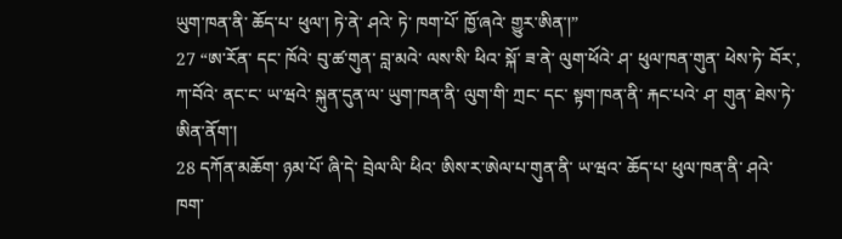ཡུག་ཁན་ནི་ ཆོད་པ་ ཕུལ་། ཏེ་ནེ་ ཤའེ་ ཏེ་ ཁག་པོ་ ཁྱོ་ཞའེ་ གྱུར་ཨིན་།”
27 “ཨ་རོན་ དང་ ཁོའེ་ བུ་ཚ་གུན་ བླ་མའེ་ ལས་སི་ ཕིའ་ སྐོ་ ཟ་ནེ་ ལུག་ཕོའེ་ ཤ་ ཕུལ་ཁན་གུན་ ཕེས་ཏེ་ བོར་, ཀ་བོའེ་ ནང་ང་ ཡ་ཝའེ་ སྐུན་དུན་ལ་ ཡུག་ཁན་ནི་ ལུག་གི་ ཀྲང་ དང་ སྟག་ཁན་ནི་ རྐང་པའེ་ ཤ་ གུན་ ཐེས་ཏེ་ ཨིན་ནོག་།
28 དཀོན་མཆོག་ ཉམ་པོ་ ཞི་དེ་ བྲེལ་ལི་ ཕིའ་ ཨིས་ར་ཨེལ་པ་གུན་ནི་ ཡ་ཝའ་ ཆོད་པ་ ཕུལ་ཁན་ནི་ ཤའེ་ ཁག་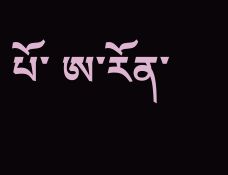པོ་ ཨ་རོན་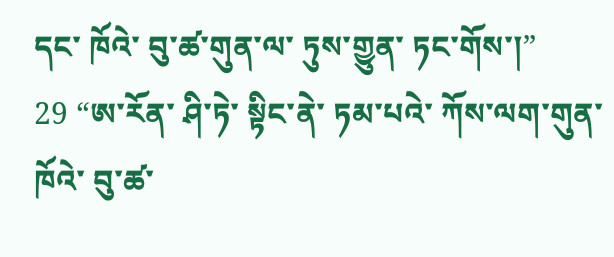དང་ ཁོའེ་ བུ་ཚ་གུན་ལ་ ཏུས་གྱུན་ ཏང་གོས་།”
29 “ཨ་རོན་ ཤི་ཏེ་ སྟིང་ནེ་ ཏམ་པའེ་ ཀོས་ལག་གུན་ ཁོའེ་ བུ་ཚ་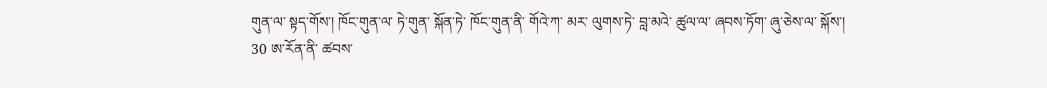གུན་ལ་ སྟད་གོས་། ཁོང་གུན་ལ་ ཏེ་གུན་ སྐོན་ཏེ་ ཁོང་གུན་ནི་ གོའེ་ཀ་ མར་ ལུགས་ཏེ་ བླ་མའེ་ ཚུལ་ལ་ ཞབས་ཏོག་ ཞུ་ཅེས་ལ་ སྐོས་།
30 ཨ་རོན་ནི་ ཚབས་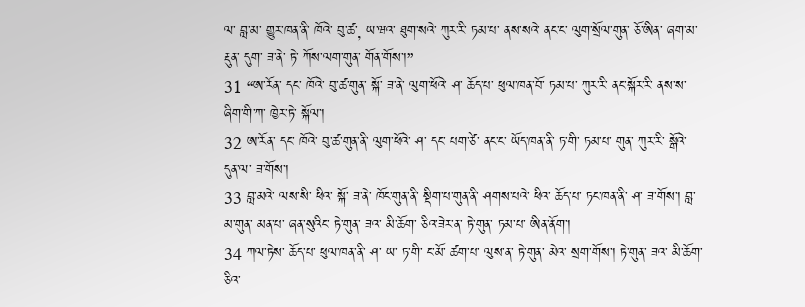ལ་ བླ་མ་ གྱུར་ཁན་ནི་ ཁོའེ་ བུ་ཚ་, ཡ་ཝའ་ ཐུག་སའེ་ ཀུར་རི་ ཏམ་པ་ ནས་སའེ་ ནང་ང་ ལུག་སྲོལ་གུན་ ཅོ་ཨིན་ ཞག་མ་ རྡུན་ དུག་ ཟ་ནེ་ ཏེ་ ཀོས་ལག་གུན་ གོན་གོས་།”
31 “ཨ་རོན་ དང་ ཁོའེ་ བུ་ཚ་གུན་ སྐོ་ ཟ་ནེ་ ལུག་ཕོའེ་ ཤ་ ཆོད་པ་ ཕུལ་ཁན་བོ་ ཏམ་པ་ ཀུར་རི་ ནང་སྐོར་རི་ ནས་ས་ ཞིག་གི་ཀ་ ཁྱེར་ཏེ་ སྐོལ་།
32 ཨ་རོན་ དང་ ཁོའེ་ བུ་ཚ་གུན་ནི་ ལུག་ཕོའེ་ ཤ་ དང་ པག་ཙེ་ ནང་ང་ ཡོད་ཁན་ནི་ ཏ་གི་ ཏམ་པ་ གུན་ ཀུར་རི་ སྒོའེ་ དུན་ལ་ ཟ་གོས་།
33 བླ་མའེ་ ལས་སི་ ཕིའ་ སྐོ་ ཟ་ནེ་ ཁོང་གུན་ནི་ སྡིག་པ་གུན་ནི་ ཤགས་པའེ་ ཕིའ་ ཆོད་པ་ ཏང་ཁན་ནི་ ཤ་ ཟ་གོས་། བླ་མ་གུན་ མན་པ་ ཞན་སུའིང་ ཏེ་གུན་ ཟའ་ མི་ཆོག་ ཅིའ་ཟེར་ན་ ཏེ་གུན་ ཏམ་པ་ ཨིན་ནོག་།
34 ཀལ་ཏེས་ ཆོད་པ་ ཕུལ་ཁན་ནི་ ཤ་ ཡ་ ཏ་གི་ ང་མོ་ ཚག་པ་ ལུས་ན་ ཏེ་གུན་ མེའ་ སྲག་གོས་། ཏེ་གུན་ ཟའ་ མི་ཆོག་ ཅིའ་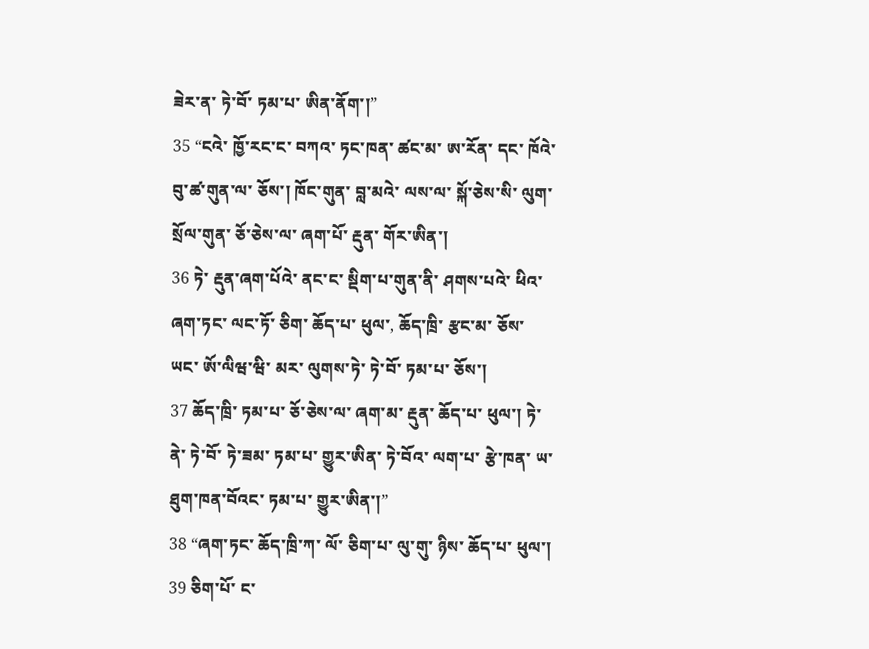ཟེར་ན་ ཏེ་བོ་ ཏམ་པ་ ཨིན་ནོག་།”
35 “ངའེ་ ཁྱོ་རང་ང་ བཀའ་ ཏང་ཁན་ ཚང་མ་ ཨ་རོན་ དང་ ཁོའེ་ བུ་ཚ་གུན་ལ་ ཅོས་། ཁོང་གུན་ བླ་མའེ་ ལས་ལ་ སྐོ་ཅེས་སི་ ལུག་སྲོལ་གུན་ ཅོ་ཅེས་ལ་ ཞག་པོ་ རྡུན་ གོར་ཨིན་།
36 ཏེ་ རྡུན་ཞག་པོའེ་ ནང་ང་ སྡིག་པ་གུན་ནི་ ཤགས་པའེ་ ཕིའ་ ཞག་ཏང་ ལང་ཏོ་ ཅིག་ ཆོད་པ་ ཕུལ་, ཆོད་ཁྲི་ རྩང་མ་ ཅོས་ ཡང་ ཨོ་ལིཝ་ཝི་ མར་ ལུགས་ཏེ་ ཏེ་བོ་ ཏམ་པ་ ཅོས་།
37 ཆོད་ཁྲི་ ཏམ་པ་ ཅོ་ཅེས་ལ་ ཞག་མ་ རྡུན་ ཆོད་པ་ ཕུལ་། ཏེ་ནེ་ ཏེ་བོ་ ཏེ་ཟམ་ ཏམ་པ་ གྱུར་ཨིན་ ཏེ་བོའ་ ལག་པ་ རྩེ་ཁན་ ཡ་ ཐུག་ཁན་བོའང་ ཏམ་པ་ གྱུར་ཨིན་།”
38 “ཞག་ཏང་ ཆོད་ཁྲི་ཀ་ ལོ་ ཅིག་པ་ ལུ་གུ་ ཉིས་ ཆོད་པ་ ཕུལ་།
39 ཅིག་པོ་ ང་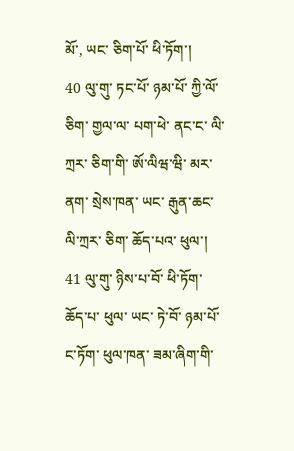མོ་, ཡང་ ཅིག་པོ་ ཕི་ཏོག་།
40 ལུ་གུ་ ཏང་པོ་ ཉམ་པོ་ ཀྱི་ལོ་ ཅིག་ གྱལ་ལ་ པག་ཕེ་ ནང་ང་ ལི་ཀྲར་ ཅིག་གི་ ཨོ་ལིཝ་ཝི་ མར་ནག་ སྲེས་ཁན་ ཡང་ རྒུན་ཆང་ ལི་ཀྲར་ ཅིག་ ཆོད་པའ་ ཕུལ་།
41 ལུ་གུ་ ཉིས་པ་བོ་ ཕི་ཏོག་ ཆོད་པ་ ཕུལ་ ཡང་ ཏེ་བོ་ ཉམ་པོ་ ང་ཏོག་ ཕུལ་ཁན་ ཟམ་ཞིག་གི་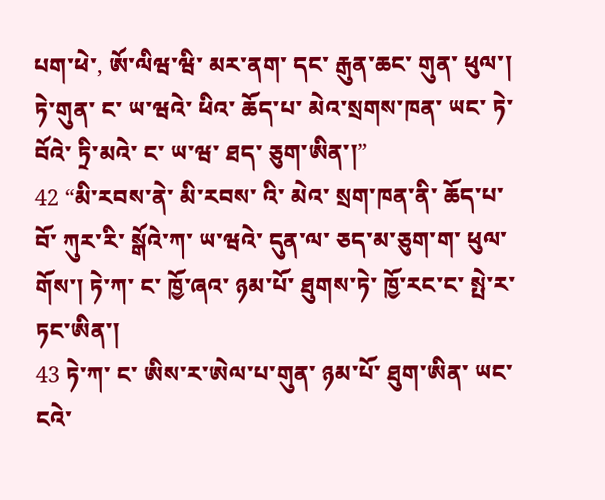པག་ཕེ་, ཨོ་ལིཝ་ཝི་ མར་ནག་ དང་ རྒུན་ཆང་ གུན་ ཕུལ་། ཏེ་གུན་ ང་ ཡ་ཝའེ་ ཕིའ་ ཆོད་པ་ མེའ་སྲགས་ཁན་ ཡང་ ཏེ་བོའེ་ ཏྲི་མའེ་ ང་ ཡ་ཝ་ ཐད་ ཅུག་ཨིན་།”
42 “མི་རབས་ནེ་ མི་རབས་ འི་ མེའ་ སྲག་ཁན་ནི་ ཆོད་པ་བོ་ ཀུར་རི་ སྒོའེ་ཀ་ ཡ་ཝའེ་ དུན་ལ་ ཅད་མ་ཅུག་ག་ ཕུལ་གོས་། ཏེ་ཀ་ ང་ ཁྱོ་ཞའ་ ཉམ་པོ་ ཐུགས་ཏེ་ ཁྱོ་རང་ང་ སྤེ་ར་ ཏང་ཨིན་།
43 ཏེ་ཀ་ ང་ ཨིས་ར་ཨེལ་པ་གུན་ ཉམ་པོ་ ཐུག་ཨིན་ ཡང་ ངའེ་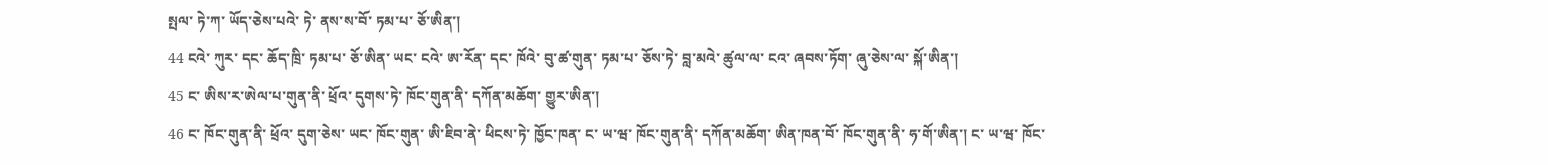སྤལ་ ཏེ་ཀ་ ཡོད་ཅེས་པའེ་ ཏེ་ ནས་ས་བོ་ ཏམ་པ་ ཅོ་ཨིན་།
44 ངའེ་ ཀུར་ དང་ ཆོད་ཁྲི་ ཏམ་པ་ ཅོ་ཨིན་ ཡང་ ངའེ་ ཨ་རོན་ དང་ ཁོའེ་ བུ་ཚ་གུན་ ཏམ་པ་ ཅོས་ཏེ་ བླ་མའེ་ ཚུལ་ལ་ ངའ་ ཞབས་ཏོག་ ཞུ་ཅེས་ལ་ སྐོ་ཨིན་།
45 ང་ ཨིས་ར་ཨེལ་པ་གུན་ནི་ ཕྲོའ་ དུགས་ཏེ་ ཁོང་གུན་ནི་ དཀོན་མཆོག་ གྱུར་ཨིན་།
46 ང་ ཁོང་གུན་ནི་ ཕྲོའ་ དུག་ཅེས་ ཡང་ ཁོང་གུན་ ཨི་ཇིབ་ནེ་ ཕིངས་ཏེ་ ཁྱོང་ཁན་ ང་ ཡ་ཝ་ ཁོང་གུན་ནི་ དཀོན་མཆོག་ ཨིན་ཁན་བོ་ ཁོང་གུན་ནི་ ཧ་གོ་ཨིན་། ང་ ཡ་ཝ་ ཁོང་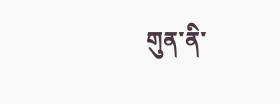གུན་ནི་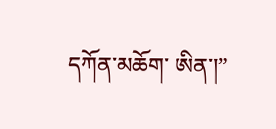དཀོན་མཆོག་ ཨིན་།”